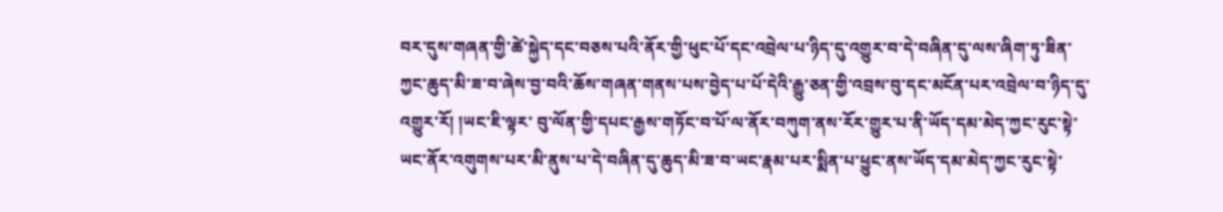བར་དུས་གཞན་གྱི་ཚེ་སྐྱེད་དང་བཅས་པའི་ནོར་གྱི་ཕུང་པོ་དང་འབྲེལ་པ་ཉིད་དུ་འགྱུར་བ་དེ་བཞིན་དུ་ལས་ཞིག་ཏུ་ཟིན་ཀྱང་ཆུད་མི་ཟ་བ་ཞེས་བྱ་བའི་ཆོས་གཞན་གནས་པས་བྱེད་པ་པོ་དེའི་རྒྱུ་ཅན་གྱི་འབྲས་བུ་དང་མངོན་པར་འབྲེལ་བ་ཉིད་དུ་འགྱུར་རོ། །ཡང་ཇི་ལྟར་ བུ་ལོན་གྱི་དཔང་རྒྱས་གཏོང་བ་པོ་ལ་ནོར་བཀུག་ནས་རོར་གྱུར་པ་ནི་ཡོད་དམ་མེད་ཀྱང་རུང་སྟེ་ཡང་ནོར་འགུགས་པར་མི་ནུས་པ་དེ་བཞིན་དུ་ཆུད་མི་ཟ་བ་ཡང་རྣམ་པར་སྨིན་པ་ཕྱུང་ནས་ཡོད་དམ་མེད་ཀྱང་རུང་སྟེ་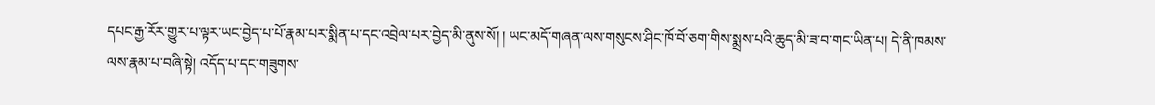དཔང་རྒྱ་རོར་གྱུར་པ་ལྟར་ཡང་བྱེད་པ་པོ་རྣམ་པར་སྨིན་པ་དང་འབྲེལ་པར་བྱེད་མི་ནུས་སོ། ། ཡང་མདོ་གཞན་ལས་གསུངས་ཤིང་ཁོ་བོ་ཅག་གིས་སྨྲས་པའི་ཆུད་མི་ཟ་བ་གང་ཡིན་པ། དེ་ནི་ཁམས་ལས་རྣམ་པ་བཞི་སྟེ། འདོད་པ་དང་གཟུགས་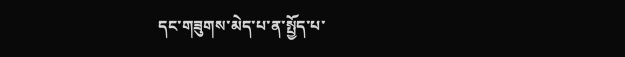དང་གཟུགས་མེད་པ་ན་སྤྱོད་པ་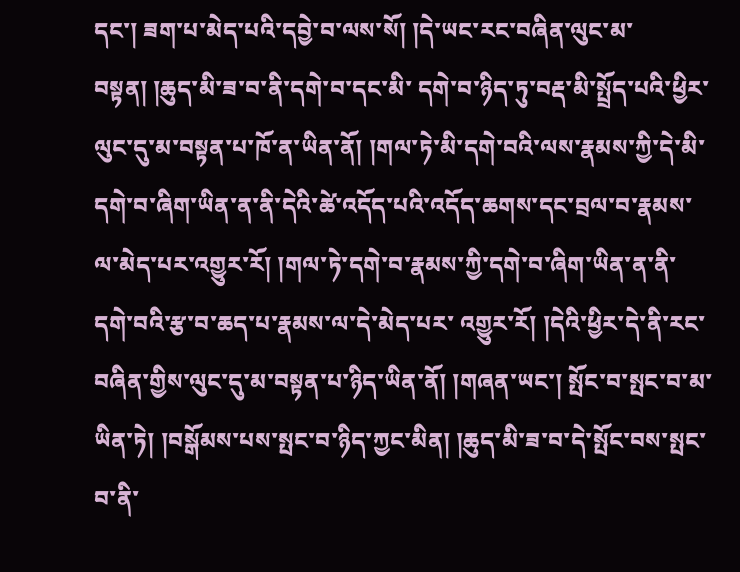དང་། ཟག་པ་མེད་པའི་དབྱེ་བ་ལས་སོ། །དེ་ཡང་རང་བཞིན་ལུང་མ་བསྟན། །ཆུད་མི་ཟ་བ་ནི་དགེ་བ་དང་མི་ དགེ་བ་ཉིད་ཏུ་བརྡ་མི་སྤྲོད་པའི་ཕྱིར་ལུང་དུ་མ་བསྟན་པ་ཁོ་ན་ཡིན་ནོ། །གལ་ཏེ་མི་དགེ་བའི་ལས་རྣམས་ཀྱི་དེ་མི་དགེ་བ་ཞིག་ཡིན་ན་ནི་དེའི་ཚེ་འདོད་པའི་འདོད་ཆགས་དང་བྲལ་བ་རྣམས་ལ་མེད་པར་འགྱུར་རོ། །གལ་ཏེ་དགེ་བ་རྣམས་ཀྱི་དགེ་བ་ཞིག་ཡིན་ན་ནི་དགེ་བའི་རྩ་བ་ཆད་པ་རྣམས་ལ་དེ་མེད་པར་ འགྱུར་རོ། །དེའི་ཕྱིར་དེ་ནི་རང་བཞིན་གྱིས་ལུང་དུ་མ་བསྟན་པ་ཉིད་ཡིན་ནོ། །གཞན་ཡང་། སྤོང་བ་སྤང་བ་མ་ཡིན་ཏེ། །བསྒོམས་པས་སྤང་བ་ཉིད་ཀྱང་མིན། །ཆུད་མི་ཟ་བ་དེ་སྤོང་བས་སྤང་བ་ནི་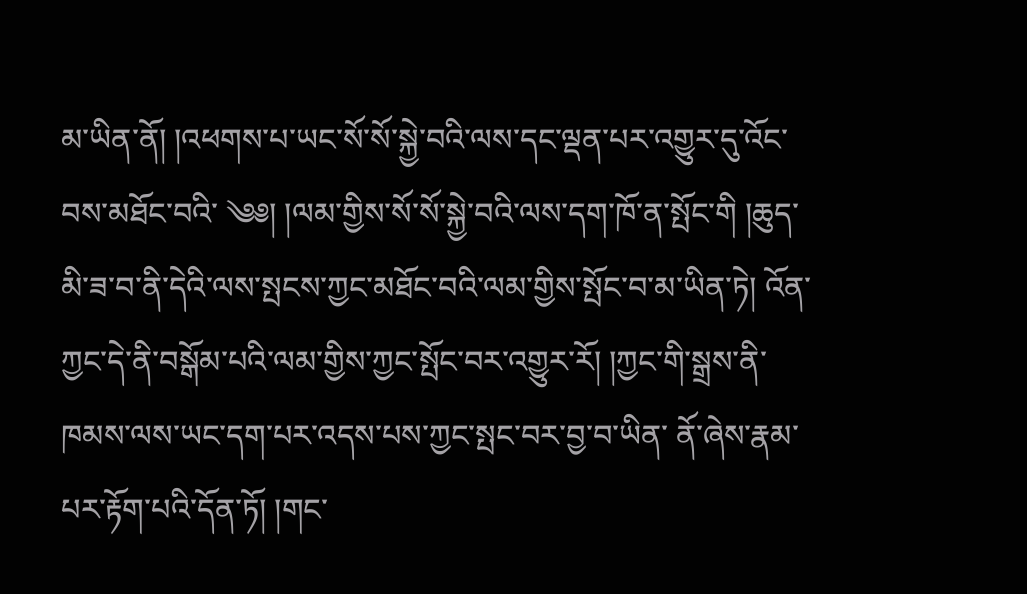མ་ཡིན་ནོ། །འཕགས་པ་ཡང་སོ་སོ་སྐྱེ་བའི་ལས་དང་ལྡན་པར་འགྱུར་དུ་འོང་བས་མཐོང་བའི་ ༄༅། །ལམ་གྱིས་སོ་སོ་སྐྱེ་བའི་ལས་དག་ཁོ་ན་སྤོང་གི །ཆུད་མི་ཟ་བ་ནི་དེའི་ལས་སྤངས་ཀྱང་མཐོང་བའི་ལམ་གྱིས་སྤོང་བ་མ་ཡིན་ཏེ། འོན་ཀྱང་དེ་ནི་བསྒོམ་པའི་ལམ་གྱིས་ཀྱང་སྤོང་བར་འགྱུར་རོ། །ཀྱང་གི་སྒྲས་ནི་ཁམས་ལས་ཡང་དག་པར་འདས་པས་ཀྱང་སྤང་བར་བྱ་བ་ཡིན་ ནོ་ཞེས་རྣམ་པར་རྟོག་པའི་དོན་ཏོ། །གང་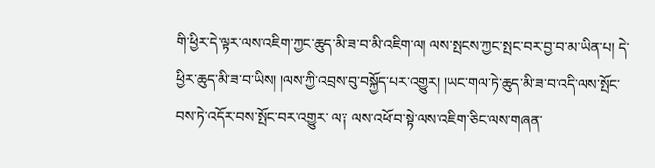གི་ཕྱིར་དེ་ལྟར་ལས་འཇིག་ཀྱང་ཆུད་མི་ཟ་བ་མི་འཇིག་ལ། ལས་སྤངས་ཀྱང་སྤང་བར་བྱ་བ་མ་ཡིན་པ། དེ་ཕྱིར་ཆུད་མི་ཟ་བ་ཡིས། །ལས་ཀྱི་འབྲས་བུ་བསྐྱོད་པར་འགྱུར། །ཡང་གལ་ཏེ་ཆུད་མི་ཟ་བ་འདི་ལས་སྤོང་བས་ཏེ་འདོར་བས་སྤོང་བར་འགྱུར་ ལ༑ ལས་འཕོ་བ་སྟེ་ལས་འཇིག་ཅིང་ལས་གཞན་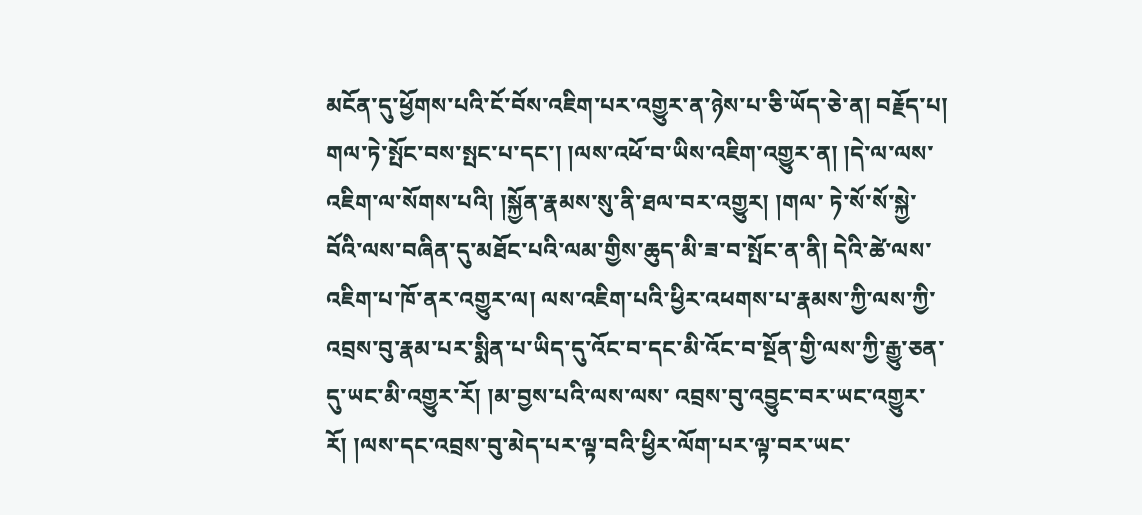མངོན་དུ་ཕྱོགས་པའི་ངོ་བོས་འཇིག་པར་འགྱུར་ན་ཉེས་པ་ཅི་ཡོད་ཅེ་ན། བརྗོད་པ། གལ་ཏེ་སྤོང་བས་སྤང་པ་དང་། །ལས་འཕོ་བ་ཡིས་འཇིག་འགྱུར་ན། །དེ་ལ་ལས་འཇིག་ལ་སོགས་པའི། །སྐྱོན་རྣམས་སུ་ནི་ཐལ་བར་འགྱུར། །གལ་ ཏེ་སོ་སོ་སྐྱེ་བོའི་ལས་བཞིན་དུ་མཐོང་པའི་ལམ་གྱིས་ཆུད་མི་ཟ་བ་སྤོང་ན་ནི། དེའི་ཚེ་ལས་འཇིག་པ་ཁོ་ནར་འགྱུར་ལ། ལས་འཇིག་པའི་ཕྱིར་འཕགས་པ་རྣམས་ཀྱི་ལས་ཀྱི་འབྲས་བུ་རྣམ་པར་སྨིན་པ་ཡིད་དུ་འོང་བ་དང་མི་འོང་བ་སྔོན་གྱི་ལས་ཀྱི་རྒྱུ་ཅན་དུ་ཡང་མི་འགྱུར་རོ། །མ་བྱས་པའི་ལས་ལས་ འབྲས་བུ་འབྱུང་བར་ཡང་འགྱུར་རོ། །ལས་དང་འབྲས་བུ་མེད་པར་ལྟ་བའི་ཕྱིར་ལོག་པར་ལྟ་བར་ཡང་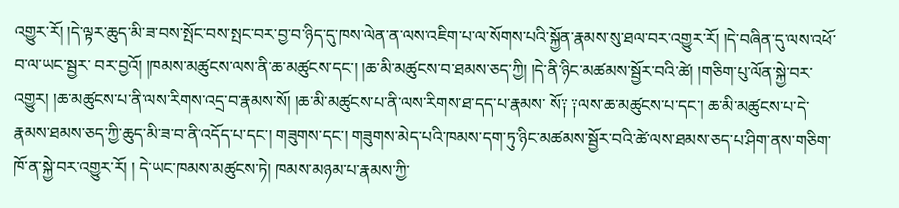འགྱུར་རོ། །དེ་ལྟར་ཆུད་མི་ཟ་བས་སྤོང་བས་སྤང་བར་བྱ་བ་ཉིད་དུ་ཁས་ལེན་ན་ལས་འཇིག་པ་ལ་སོགས་པའི་སྐྱོན་རྣམས་སུ་ཐལ་བར་འགྱུར་རོ། །དེ་བཞིན་དུ་ལས་འཕོ་བ་ལ་ཡང་སྦྱར་ བར་བྱའོ། །ཁམས་མཚུངས་ལས་ནི་ཆ་མཚུངས་དང་། །ཆ་མི་མཚུངས་བ་ཐམས་ཅད་ཀྱི། །དེ་ནི་ཉིང་མཚམས་སྦྱོར་བའི་ཚེ། །གཅིག་པུ་ལོན་སྐྱེ་བར་འགྱུར། །ཆ་མཚུངས་པ་ནི་ལས་རིགས་འདྲ་བ་རྣམས་སོ། །ཆ་མི་མཚུངས་པ་ནི་ལས་རིགས་ཐ་དད་པ་རྣམས་ སོ༑ ༑ལས་ཆ་མཚུངས་པ་དང་། ཆ་མི་མཚུངས་པ་དེ་རྣམས་ཐམས་ཅད་ཀྱི་ཆུད་མི་ཟ་བ་ནི་འདོད་པ་དང་། གཟུགས་དང་། གཟུགས་མེད་པའི་ཁམས་དག་ཏུ་ཉིང་མཚམས་སྦྱོར་བའི་ཚེ་ལས་ཐམས་ཅད་པ་ཤིག་ནས་གཅིག་ཁོ་ན་སྐྱེ་བར་འགྱུར་རོ། ། དེ་ཡང་ཁམས་མཚུངས་ཏེ། ཁམས་མཉམ་པ་རྣམས་ཀྱི་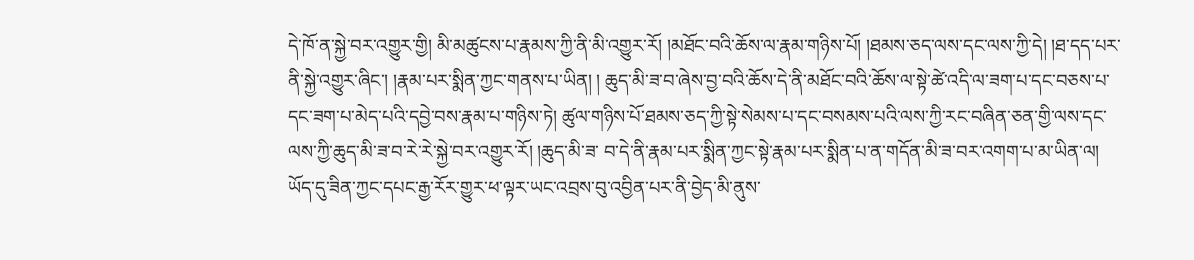དེ་ཁོ་ན་སྐྱེ་བར་འགྱུར་གྱི། མི་མཚུངས་པ་རྣམས་ཀྱི་ནི་མི་འགྱུར་རོ། །མཐོང་བའི་ཆོས་ལ་རྣམ་གཉིས་པོ། །ཐམས་ཅད་ལས་དང་ལས་ཀྱི་དེ། །ཐ་དད་པར་ནི་སྐྱེ་འགྱུར་ཞིང་། །རྣམ་པར་སྨིན་ཀྱང་གནས་པ་ཡིན། ། ཆུད་མི་ཟ་བ་ཞེས་བྱ་བའི་ཆོས་དེ་ནི་མཐོང་བའི་ཆོས་ལ་སྟེ་ཚེ་འདི་ལ་ཟག་པ་དང་བཅས་པ་དང་ཟག་པ་མེད་པའི་དབྱེ་བས་རྣམ་པ་གཉིས་ཏེ། ཚུལ་གཉིས་པོ་ཐམས་ཅད་ཀྱི་སྟེ་སེམས་པ་དང་བསམས་པའི་ལས་ཀྱི་རང་བཞིན་ཅན་གྱི་ལས་དང་ལས་ཀྱི་ཆུད་མི་ཟ་བ་རེ་རེ་སྐྱེ་བར་འགྱུར་རོ། །ཆུད་མི་ཟ་ བ་དེ་ནི་རྣམ་པར་སྨིན་ཀྱང་སྟེ་རྣམ་པར་སྨིན་པ་ན་གདོན་མི་ཟ་བར་འགག་པ་མ་ཡིན་ལ། ཡོད་དུ་ཟིན་ཀྱང་དཔང་རྒྱ་རོར་གྱུར་ཕ་ལྟར་ཡང་འབྲས་བུ་འབྱིན་པར་ནི་བྱེད་མི་ནུས་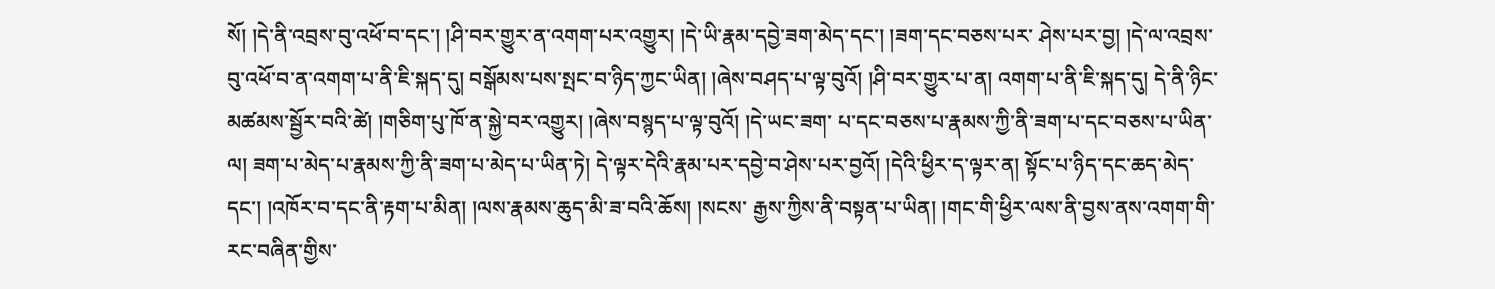སོ། །དེ་ནི་འབྲས་བུ་འཕོ་བ་དང་། །ཤི་བར་གྱུར་ན་འགག་པར་འགྱུར། །དེ་ཡི་རྣམ་དབྱེ་ཟག་མེད་དང་། །ཟག་དང་བཅས་པར་ ཤེས་པར་བྱ། །དེ་ལ་འབྲས་བུ་འཕོ་བ་ན་འགག་པ་ནི་ཇི་སྐད་དུ། བསྒོམས་པས་སྤང་བ་ཉིད་ཀྱང་ཡིན། །ཞེས་བཤད་པ་ལྟ་བུའོ། །ཤི་བར་གྱུར་པ་ན། འགག་པ་ནི་ཇི་སྐད་དུ། དེ་ནི་ཉིང་མཚམས་སྦྱོར་བའི་ཚེ། །གཅིག་པུ་ཁོ་ན་སྐྱེ་བར་འགྱུར། །ཞེས་བསྙད་པ་ལྟ་བུའོ། །དེ་ཡང་ཟག་ པ་དང་བཅས་པ་རྣམས་ཀྱི་ནི་ཟག་པ་དང་བཅས་པ་ཡིན་ལ། ཟག་པ་མེད་པ་རྣམས་ཀྱི་ནི་ཟག་པ་མེད་པ་ཡིན་ཏེ། དེ་ལྟར་དེའི་རྣམ་པར་དབྱེ་བ་ཤེས་པར་བྱའོ། །དེའི་ཕྱིར་ད་ལྟར་ན། སྟོང་པ་ཉིད་དང་ཆད་མེད་དང་། །འཁོར་བ་དང་ནི་རྟག་པ་མིན། །ལས་རྣམས་ཆུད་མི་ཟ་བའི་ཆོས། །སངས་ རྒྱས་ཀྱིས་ནི་བསྟན་པ་ཡིན། །གང་གི་ཕྱིར་ལས་ནི་བྱས་ནས་འགག་གི་རང་བཞིན་གྱིས་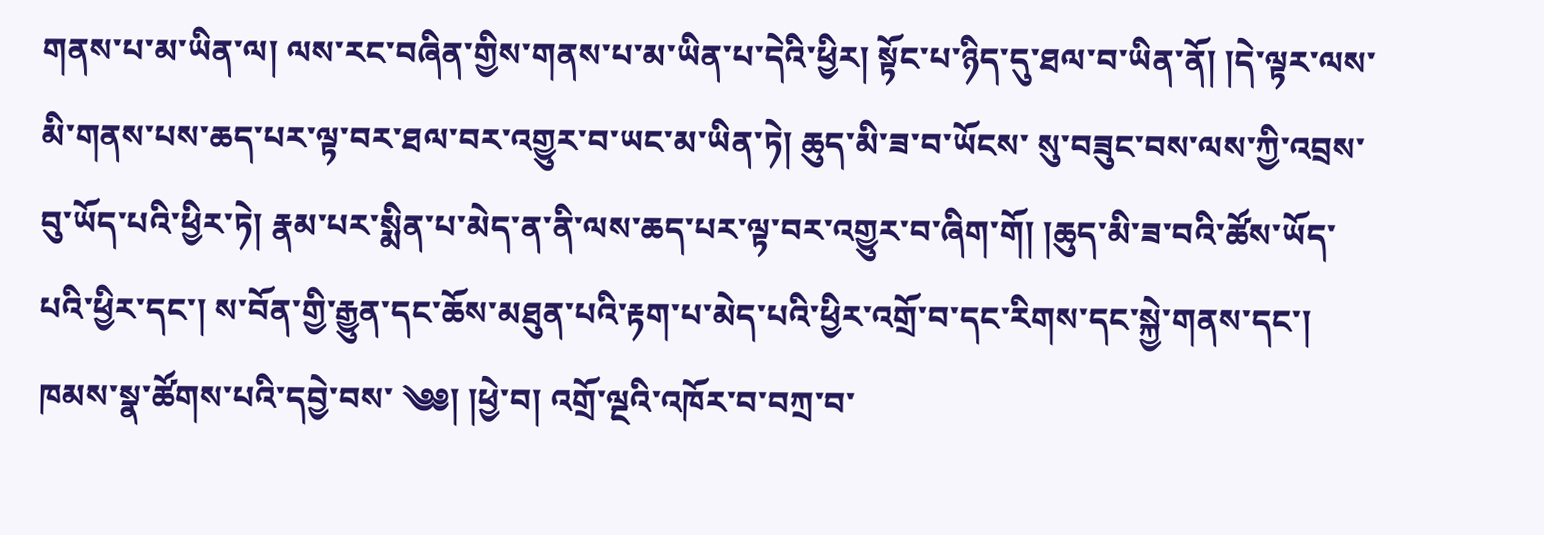གནས་པ་མ་ཡིན་ལ། ལས་རང་བཞིན་གྱིས་གནས་པ་མ་ཡིན་པ་དེའི་ཕྱིར། སྟོང་པ་ཉིད་དུ་ཐལ་བ་ཡིན་ནོ། །དེ་ལྟར་ལས་མི་གནས་པས་ཆད་པར་ལྟ་བར་ཐལ་བར་འགྱུར་བ་ཡང་མ་ཡིན་ཏེ། ཆུད་མི་ཟ་བ་ཡོངས་ སུ་བཟུང་བས་ལས་ཀྱི་འབྲས་བུ་ཡོད་པའི་ཕྱིར་ཏེ། རྣམ་པར་སྨིན་པ་མེད་ན་ནི་ལས་ཆད་པར་ལྟ་བར་འགྱུར་བ་ཞིག་གོ། །ཆུད་མི་ཟ་བའི་ཚོས་ཡོད་པའི་ཕྱིར་དང་། ས་བོན་གྱི་རྒྱུན་དང་ཆོས་མཐུན་པའི་རྟག་པ་མེད་པའི་ཕྱིར་འགྲོ་བ་དང་རིགས་དང་སྐྱེ་གནས་དང་། ཁམས་སྣ་ཚོགས་པའི་དབྱེ་བས་ ༄༅། །ཕྱེ་བ། འགྲོ་ལྔའི་འཁོར་བ་བཀྲ་བ་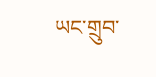ཡང་གྲུབ་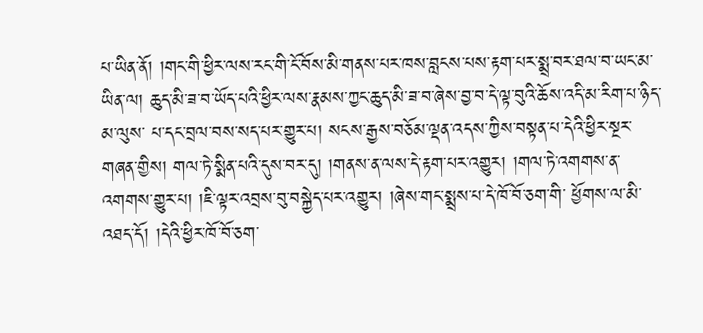པ་ཡིན་ནོ། །གང་གི་ཕྱིར་ལས་རང་གི་ངོ་བོས་མི་གནས་པར་ཁས་བླངས་པས་རྟག་པར་སྨྲ་བར་ཐལ་བ་ཡང་མ་ཡིན་ལ། ཆུད་མི་ཟ་བ་ཡོད་པའི་ཕྱིར་ལས་རྣམས་ཀྱང་ཆུད་མི་ཟ་བ་ཞེས་བྱ་བ་དེ་ལྟ་བུའི་ཆོས་འདི་མ་རིག་པ་ཉིད་མ་ལུས་ པ་དང་བྲལ་བས་སད་པར་གྱུར་པ། སངས་རྒྱས་བཅོམ་ལྡན་འདས་ཀྱིས་བསྟན་པ་དེའི་ཕྱིར་སྔར་གཞན་གྱིས། གལ་ཏེ་སྨིན་པའི་དུས་བར་དུ། །གནས་ན་ལས་དེ་རྟག་པར་འགྱུར། །གལ་ཏེ་འགགས་ན་འགགས་གྱུར་པ། །ཇི་ལྟར་འབྲས་བུ་བསྐྱེད་པར་འགྱུར། །ཞེས་གང་སྨྲས་པ་དེ་ཁོ་བོ་ཅག་གི་ ཕྱོགས་ལ་མི་འཐད་དོ། །དེའི་ཕྱིར་ཁོ་བོ་ཅག་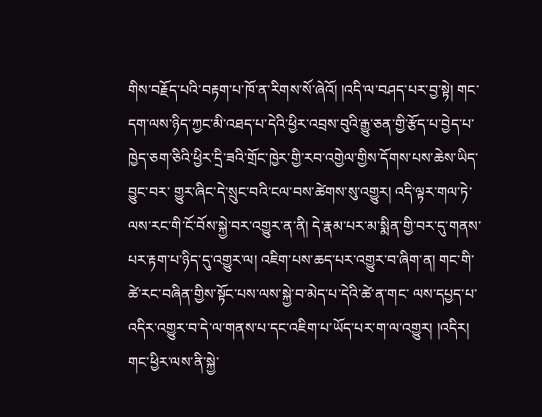གིས་བརྗོད་པའི་བརྟག་པ་ཁོ་ན་རིགས་སོ་ཞེའོ། །འདི་ལ་བཤད་པར་བྱ་སྟེ། གང་དག་ལས་ཉིད་ཀྱང་མི་འཐད་པ་དེའི་ཕྱིར་འབྲས་བུའི་རྒྱུ་ཅན་གྱི་རྩོད་པ་བྱེད་པ་ཁྱེད་ཅག་ཅིའི་ཕྱིར་དྲི་ཟའི་གྲོང་ཁྱེར་གྱི་རབ་འགྱེལ་གྱིས་དོགས་པས་ཆེས་ཡིད་བྱུང་བར་ གྱུར་ཞིང་དེ་སྲུང་བའི་ངལ་བས་ཚེགས་སུ་འགྱུར། འདི་ལྟར་གལ་ཏེ་ལས་རང་གི་ངོ་བོས་སྐྱེ་བར་འགྱུར་ན་ནི། དེ་རྣམ་པར་མ་སྨིན་གྱི་བར་དུ་གནས་པར་རྟག་པ་ཉིད་དུ་འགྱུར་ལ། འཇིག་པས་ཆད་པར་འགྱུར་བ་ཞིག་ན། གང་གི་ཚེ་རང་བཞིན་གྱིས་སྟོང་པས་ལས་སྐྱེ་བ་མེད་པ་དེའི་ཚེ་ན་གང་ ལས་དཔྱད་པ་འདིར་འགྱུར་བ་དེ་ལ་གནས་པ་དང་འཇིག་པ་ཡོད་པར་ག་ལ་འགྱུར། །འདིར། གང་ཕྱིར་ལས་ནི་སྐྱེ་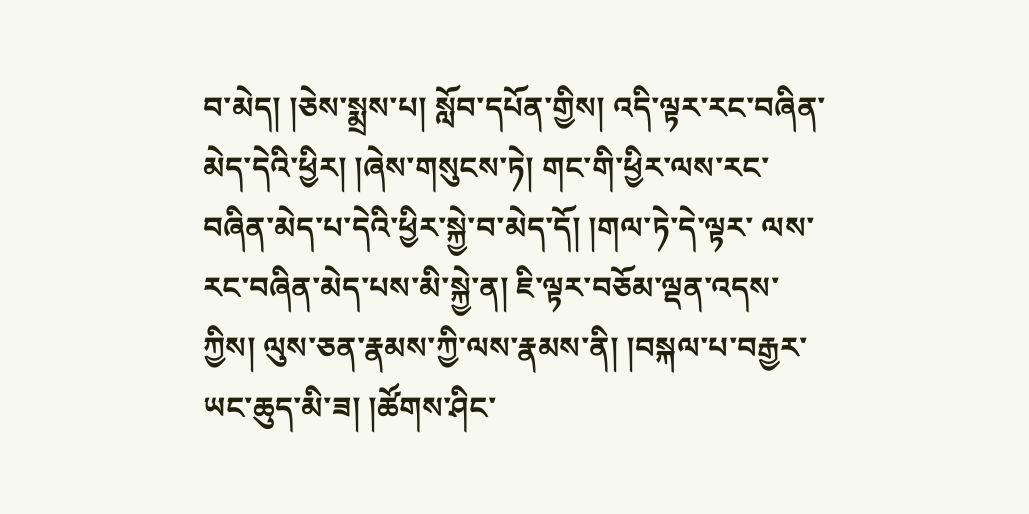བ་མེད། །ཅེས་སྨྲས་པ། སློབ་དཔོན་གྱིས། འདི་ལྟར་རང་བཞིན་མེད་དེའི་ཕྱིར། །ཞེས་གསུངས་ཏེ། གང་གི་ཕྱིར་ལས་རང་བཞིན་མེད་པ་དེའི་ཕྱིར་སྐྱེ་བ་མེད་དོ། །གལ་ཏེ་དེ་ལྟར་ ལས་རང་བཞིན་མེད་པས་མི་སྐྱེ་ན། ཇི་ལྟར་བཅོམ་ལྡན་འདས་ཀྱིས། ལུས་ཅན་རྣམས་ཀྱི་ལས་རྣམས་ནི། །བསྐལ་པ་བརྒྱར་ཡང་ཆུད་མི་ཟ། །ཚོགས་ཤིང་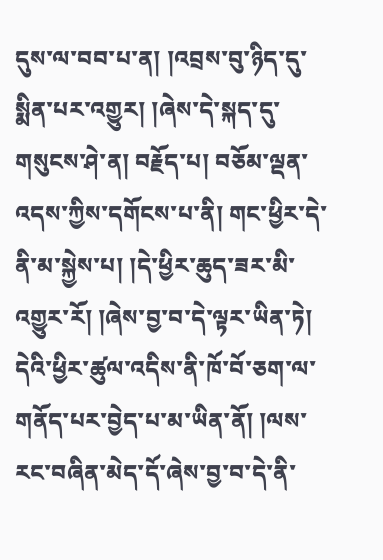དུས་ལ་བབ་པ་ན། །འབྲས་བུ་ཉིད་དུ་སྨིན་པར་འགྱུར། །ཞེས་དེ་སྐད་དུ་གསུངས་ཤེ་ན། བརྗོད་པ། བཅོམ་ལྡན་འདས་ཀྱིས་དགོངས་པ་ནི། གང་ཕྱིར་དེ་ནི་མ་སྐྱེས་པ། །དེ་ཕྱིར་ཆུད་ཟར་མི་འགྱུར་རོ། །ཞེས་བྱ་བ་དེ་ལྟར་ཡིན་ཏེ། དེའི་ཕྱིར་ཚུལ་འདིས་ནི་ཁོ་བོ་ཅག་ལ་གནོད་པར་བྱེད་པ་མ་ཡིན་ནོ། །ལས་རང་བཞིན་མེད་དོ་ཞེས་བྱ་བ་དེ་ནི་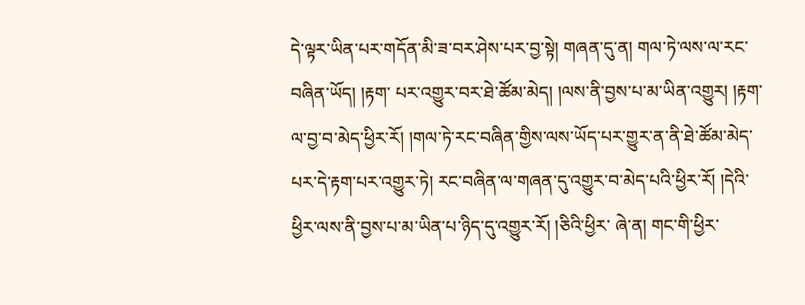དེ་ལྟར་ཡིན་པར་གདོན་མི་ཟ་བར་ཤེས་པར་བྱ་སྟེ། གཞན་དུ་ན། གལ་ཏེ་ལས་ལ་རང་བཞིན་ཡོད། །རྟག་ པར་འགྱུར་བར་ཐེ་ཚོམ་མེད། །ལས་ནི་བྱས་པ་མ་ཡིན་འགྱུར། །རྟག་ལ་བྱ་བ་མེད་ཕྱིར་རོ། །གལ་ཏེ་རང་བཞིན་གྱིས་ལས་ཡོད་པར་གྱུར་ན་ནི་ཐེ་ཚོམ་མེད་པར་དེ་རྟག་པར་འགྱུར་ཏེ། རང་བཞིན་ལ་གཞན་དུ་འགྱུར་བ་མེད་པའི་ཕྱིར་རོ། །དེའི་ཕྱིར་ལས་ནི་བྱས་པ་མ་ཡིན་པ་ཉིད་དུ་འགྱུར་རོ། །ཅིའི་ཕྱིར་ ཞེ་ན། གང་གི་ཕྱིར་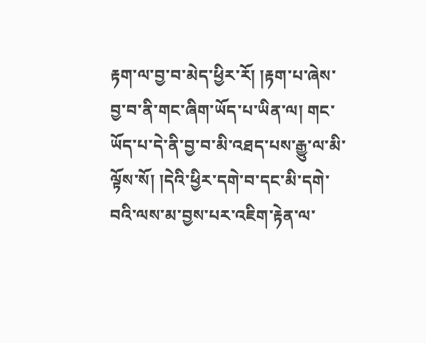རྟག་ལ་བྱ་བ་མེད་ཕྱིར་རོ། །རྟག་པ་ཞེས་བྱ་བ་ནི་གང་ཞིག་ཡོད་པ་ཡིན་ལ། གང་ཡོད་པ་དེ་ནི་བྱ་བ་མི་འཐད་པས་རྒྱུ་ལ་མི་ལྟོས་སོ། །དེའི་ཕྱིར་དགེ་བ་དང་མི་དགེ་བའི་ལས་མ་བྱས་པར་འཇིག་རྟེན་ལ་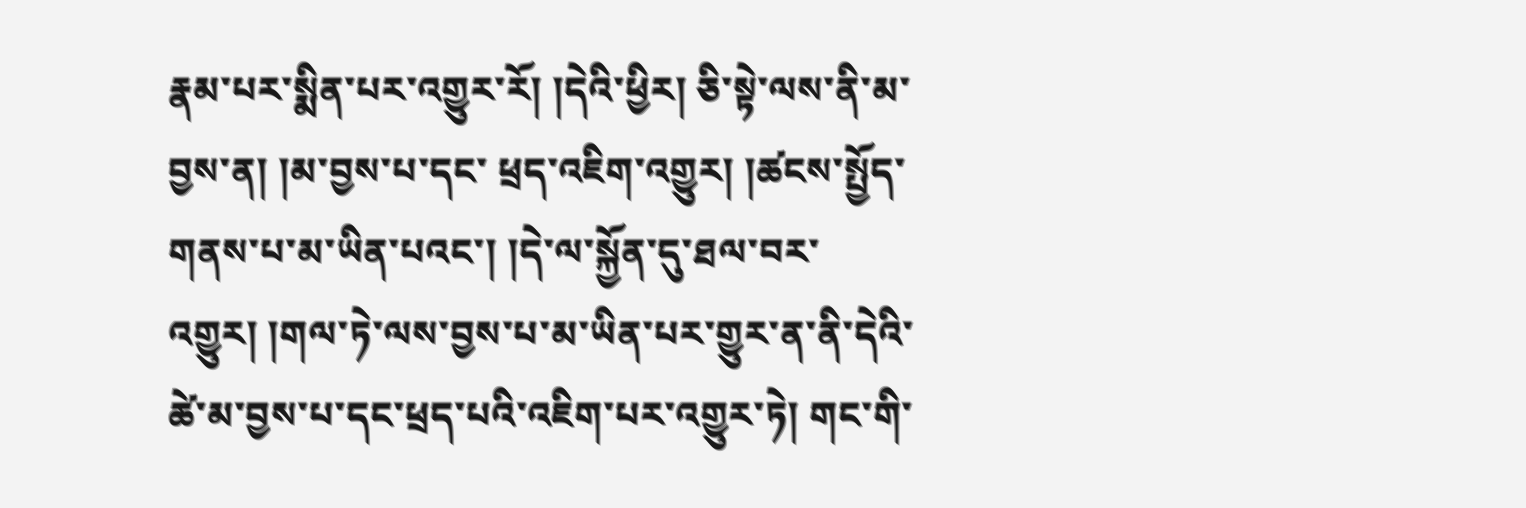རྣམ་པར་སྨིན་པར་འགྱུར་རོ། །དེའི་ཕྱིར། ཅི་སྟེ་ལས་ནི་མ་བྱས་ན། །མ་བྱས་པ་དང་ ཕྲད་འཇིག་འགྱུར། །ཚངས་སྤྱོད་གནས་པ་མ་ཡིན་པའང་། །དེ་ལ་སྐྱོན་དུ་ཐལ་བར་འགྱུར། །གལ་ཏེ་ལས་བྱས་པ་མ་ཡིན་པར་གྱུར་ན་ནི་དེའི་ཚེ་མ་བྱས་པ་དང་ཕྲད་པའི་འཇིག་པར་འགྱུར་ཏེ། གང་གི་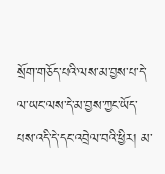སྲོག་གཅོད་པའི་ལས་མ་བྱས་པ་དེ་ལ་ཡང་ལས་དེ་མ་བྱས་ཀྱང་ཡོད་པས་འདི་དེ་དང་འབྲེལ་བའི་ཕྱིར། མ་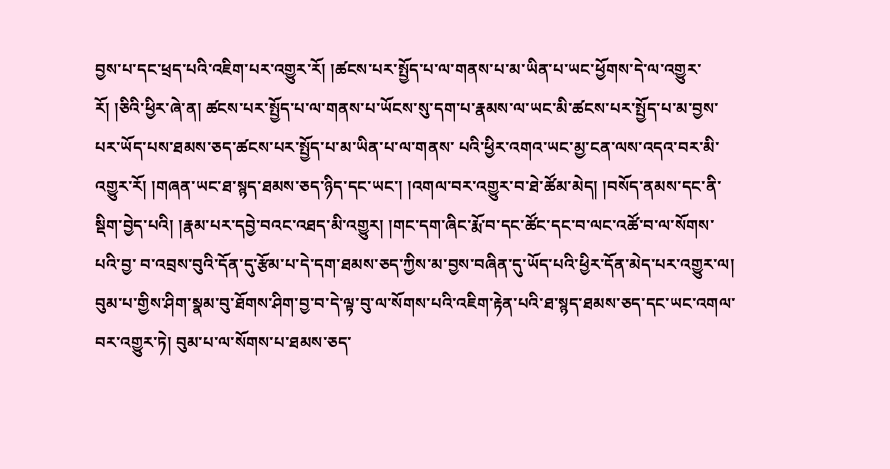བྱས་པ་དང་ཕྲད་པའི་འཇིག་པར་འགྱུར་རོ། །ཚངས་པར་སྤྱོད་པ་ལ་གནས་པ་མ་ཡིན་པ་ཡང་ཕྱོགས་དེ་ལ་འགྱུར་རོ། །ཅིའི་ཕྱིར་ཞེ་ན། ཚངས་པར་སྤྱོད་པ་ལ་གནས་པ་ཡོངས་སུ་དག་པ་རྣམས་ལ་ཡང་མི་ཚངས་པར་སྤྱོད་པ་མ་བྱས་པར་ཡོད་པས་ཐམས་ཅད་ཚངས་པར་སྤྱོད་པ་མ་ཡིན་པ་ལ་གནས་ པའི་ཕྱིར་འགའ་ཡང་མྱ་ངན་ལས་འདའ་བར་མི་འགྱུར་རོ། །གཞན་ཡང་ཐ་སྙད་ཐམས་ཅད་ཉིད་དང་ཡང་། །འགལ་བར་འགྱུར་བ་ཐེ་ཚོམ་མེད། །བསོད་ནམས་དང་ནི་སྡིག་བྱེད་པའི། །རྣམ་པར་དབྱེ་བའང་འཐད་མི་འགྱུར། །གང་དག་ཞིང་རྨོ་བ་དང་ཚོང་དང་བ་ལང་འཚོ་བ་ལ་སོགས་པའི་བྱ་ བ་འབྲས་བུའི་དོན་དུ་རྩོམ་པ་དེ་དག་ཐམས་ཅད་ཀྱིས་མ་བྱས་བཞིན་དུ་ཡོད་པའི་ཕྱིར་དོན་མེད་པར་འགྱུར་ལ། བུམ་པ་གྱིས་ཤིག་སྣམ་བུ་ཐོགས་ཤིག་བྱ་བ་དེ་ལྟ་བུ་ལ་སོགས་པའི་འཇིག་རྟེན་པའི་ཐ་སྙད་ཐམས་ཅད་དང་ཡང་འགལ་བར་འགྱུར་ཏེ། བུམ་པ་ལ་སོགས་པ་ཐམས་ཅད་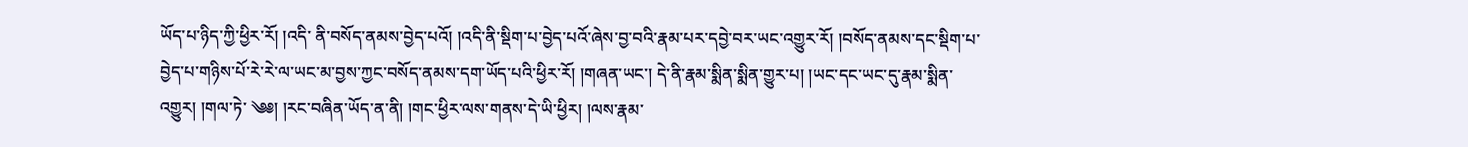ཡོད་པ་ཉིད་ཀྱི་ཕྱིར་རོ། །འདི་ ནི་བསོད་ནམས་བྱེད་པའོ། །འདི་ནི་སྡིག་པ་བྱེད་པའོ་ཞེས་བྱ་བའི་རྣམ་པར་དབྱེ་བར་ཡང་འགྱུར་རོ། །བསོད་ནམས་དང་སྡིག་པ་བྱེད་པ་གཉིས་པོ་རེ་རེ་ལ་ཡང་མ་བྱས་ཀྱང་བསོད་ནམས་དག་ཡོད་པའི་ཕྱིར་རོ། །གཞན་ཡང་། དེ་ནི་རྣམ་སྨིན་སྨིན་གྱུར་པ། །ཡང་དང་ཡང་དུ་རྣམ་སྨིན་འགྱུར། །གལ་ཏེ་ ༄༅། །རང་བཞིན་ཡོད་ན་ནི། །གང་ཕྱིར་ལས་གནས་དེ་ཡི་ཕྱིར། །ལས་རྣམ་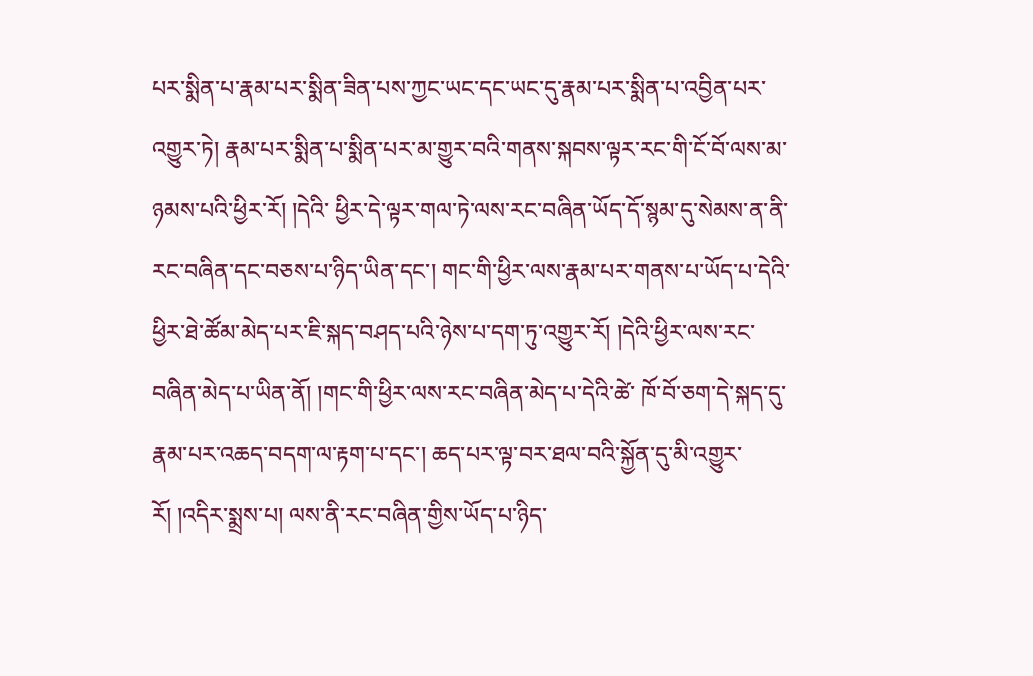པར་སྨིན་པ་རྣམ་པར་སྨིན་ཟིན་པས་ཀྱང་ཡང་དང་ཡང་དུ་རྣམ་པར་སྨིན་པ་འབྱིན་པར་འགྱུར་ཏེ། རྣམ་པར་སྨིན་པ་སྨིན་པར་མ་གྱུར་བའི་གནས་སྐབས་ལྟར་རང་གི་ངོ་བོ་ལས་མ་ཉམས་པའི་ཕྱིར་རོ། །དེའི་ ཕྱིར་དེ་ལྟར་གལ་ཏེ་ལས་རང་བཞིན་ཡོད་དོ་སྙམ་དུ་སེམས་ན་ནི་རང་བཞིན་དང་བཅས་པ་ཉིད་ཡིན་དང་། གང་གི་ཕྱིར་ལས་རྣམ་པར་གནས་པ་ཡོད་པ་དེའི་ཕྱིར་ཐེ་ཚོམ་མེད་པར་ཇི་སྐད་བཤད་པའི་ཉེས་པ་དག་ཏུ་འགྱུར་རོ། །དེའི་ཕྱིར་ལས་རང་བཞིན་མེད་པ་ཡིན་ནོ། །གང་གི་ཕྱིར་ལས་རང་བཞིན་མེད་པ་དེའི་ཚེ་ ཁོ་བོ་ཅག་དེ་སྐད་དུ་རྣམ་པར་འཆད་བདག་ལ་རྟག་པ་དང་། ཆད་པར་ལྟ་བར་ཐལ་བའི་སྐྱོན་དུ་མི་འགྱུར་རོ། །འདིར་སྨྲས་པ། ལས་ནི་རང་བཞིན་གྱིས་ཡོད་པ་ཉིད་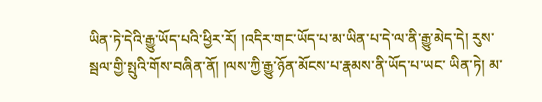ཡིན་ཏེ་དེའི་རྒྱུ་ཡོད་པའི་ཕྱིར་རོ། །འདིར་གང་ཡོད་པ་མ་ཡིན་པ་དེ་ལ་ནི་རྒྱུ་མེད་དེ། རུས་སྦལ་གྱི་སྤུའི་གོས་བཞིན་ནོ། །ལས་ཀྱི་རྒྱུ་ཉོན་མོངས་པ་རྣམས་ནི་ཡོད་པ་ཡང་ ཡིན་ཏེ། མ་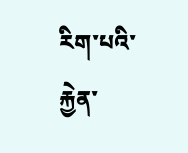རིག་པའི་རྐྱེན་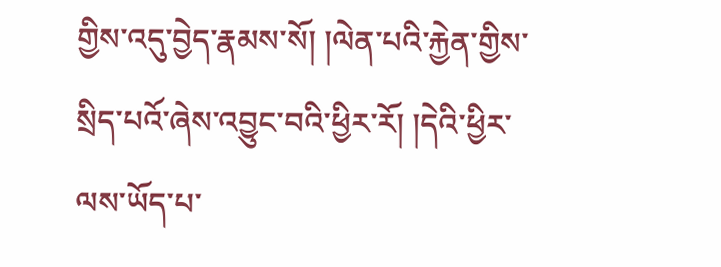གྱིས་འདུ་བྱེད་རྣམས་སོ། །ལེན་པའི་རྐྱེན་གྱིས་སྲིད་པའོ་ཞེས་འབྱུང་བའི་ཕྱིར་རོ། །དེའི་ཕྱིར་ལས་ཡོད་པ་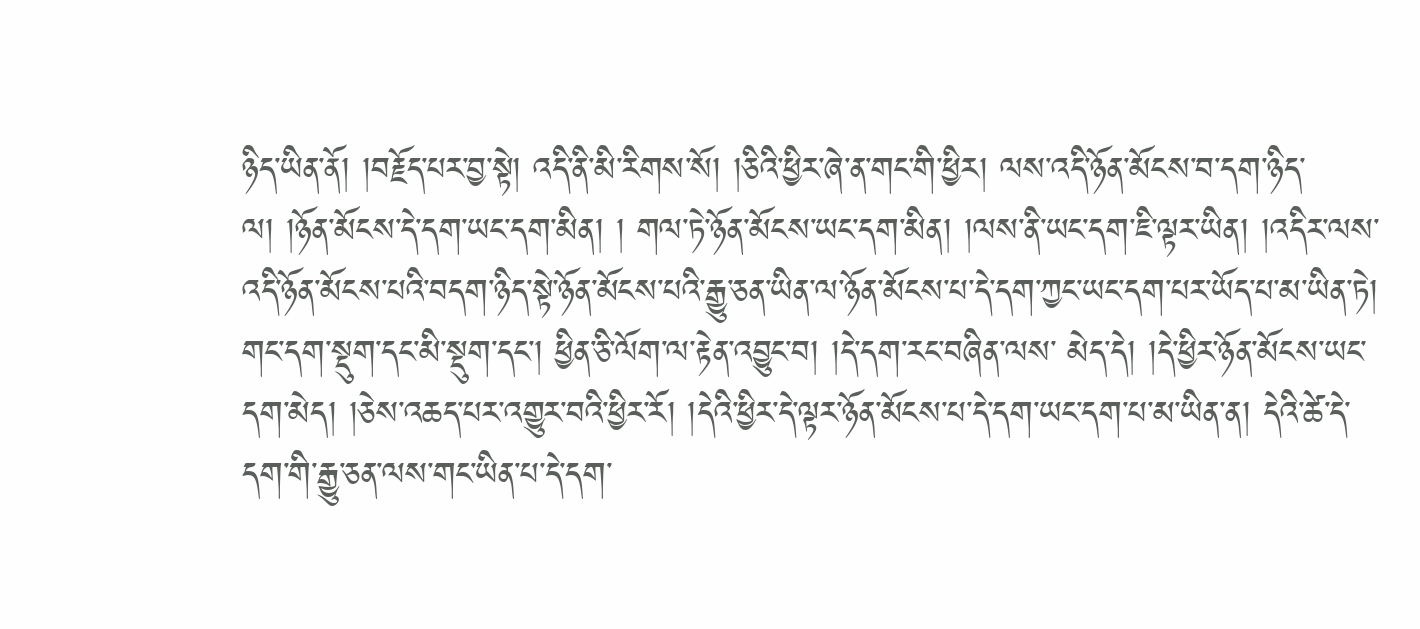ཉིད་ཡིན་ནོ། །བརྗོད་པར་བྱ་སྟེ། འདི་ནི་མི་རིགས་སོ། །ཅིའི་ཕྱིར་ཞེ་ན་གང་གི་ཕྱིར། ལས་འདི་ཉོན་མོངས་བ་དག་ཉིད་ལ། །ཉོན་མོངས་དེ་དག་ཡང་དག་མིན། ། གལ་ཏེ་ཉོན་མོངས་ཡང་དག་མིན། །ལས་ནི་ཡང་དག་ཇི་ལྟར་ཡིན། །འདིར་ལས་འདི་ཉོན་མོངས་པའི་བདག་ཉིད་སྟེ་ཉོན་མོངས་པའི་རྒྱུ་ཅན་ཡིན་ལ་ཉོན་མོངས་པ་དེ་དག་ཀྱང་ཡང་དག་པར་ཡོད་པ་མ་ཡིན་ཏེ། གང་དག་སྡུག་དང་མི་སྡུག་དང་། ཕྱིན་ཅི་ལོག་ལ་རྟེན་འབྱུང་བ། །དེ་དག་རང་བཞིན་ལས་ མེད་དེ། །དེ་ཕྱིར་ཉོན་མོངས་ཡང་དག་མེད། །ཅེས་འཆད་པར་འགྱུར་བའི་ཕྱིར་རོ། །དེའི་ཕྱིར་དེ་ལྟར་ཉོན་མོངས་པ་དེ་དག་ཡང་དག་པ་མ་ཡིན་ན། དེའི་ཚེ་དེ་དག་གི་རྒྱུ་ཅན་ལས་གང་ཡིན་པ་དེ་དག་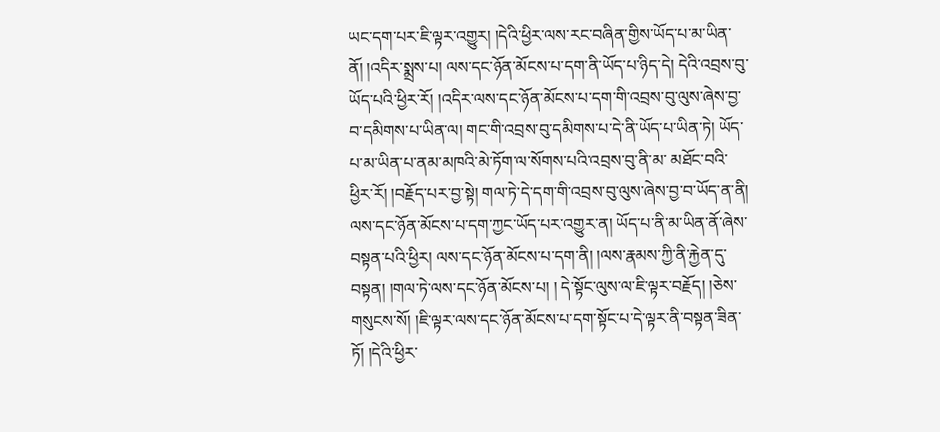ཡང་དག་པར་ཇི་ལྟར་འགྱུར། །དེའི་ཕྱིར་ལས་རང་བཞིན་གྱིས་ཡོད་པ་མ་ཡིན་ནོ། །འདིར་སྨྲས་པ། ལས་དང་ཉོན་མོངས་པ་དག་ནི་ཡོད་པ་ཉིད་དེ། དེའི་འབྲས་བུ་ཡོད་པའི་ཕྱིར་རོ། །འདིར་ལས་དང་ཉོན་མོངས་པ་དག་གི་འབྲས་བུ་ལུས་ཞེས་བྱ་བ་དམིགས་པ་ཡིན་ལ། གང་གི་འབྲས་བུ་དམིགས་པ་དེ་ནི་ཡོད་པ་ཡིན་ཏེ། ཡོད་པ་མ་ཡིན་པ་ནམ་མཁའི་མེ་ཏོག་ལ་སོགས་པའི་འབྲས་བུ་ནི་མ་ མཐོང་བའི་ཕྱིར་རོ། །བརྗོད་པར་བྱ་སྟེ། གལ་ཏེ་དེ་དག་གི་འབྲས་བུ་ལུས་ཞེས་བྱ་བ་ཡོད་ན་ནི། ལས་དང་ཉོན་མོངས་པ་དག་ཀྱང་ཡོད་པར་འགྱུར་ན། ཡོད་པ་ནི་མ་ཡིན་ནོ་ཞེས་བསྟན་པའི་ཕྱིར། ལས་དང་ཉོན་མོངས་པ་དག་ནི། །ལས་རྣམས་ཀྱི་ནི་རྐྱེན་དུ་བསྟན། །གལ་ཏེ་ལས་དང་ཉོན་མོངས་པ། ། དེ་སྟོང་ལུས་ལ་ཇི་ལྟར་བརྗོད། །ཅེས་གསུངས་སོ། །ཇི་ལྟར་ལས་དང་ཉོན་མོངས་པ་དག་སྟོང་པ་དེ་ལྟར་ནི་བསྟན་ཟིན་ཏོ། །དེའི་ཕྱིར་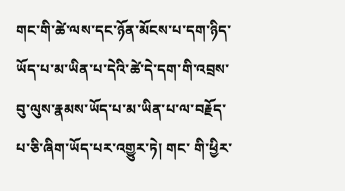གང་གི་ཚེ་ལས་དང་ཉོན་མོངས་པ་དག་ཉིད་ཡོད་པ་མ་ཡིན་པ་དེའི་ཚེ་དེ་དག་གི་འབྲས་བུ་ལུས་རྣམས་ཡོད་པ་མ་ཡིན་པ་ལ་བརྗོད་པ་ཅི་ཞིག་ཡོད་པར་འགྱུར་ཏེ། གང་ གི་ཕྱིར་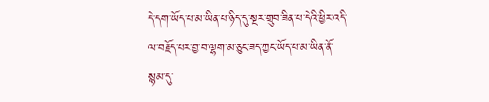དེ་དག་ཡོད་པ་མ་ཡིན་པ་ཉིད་དུ་སྔར་གྲུབ་ཟིན་པ་དེའི་ཕྱིར་འདི་ལ་བརྗོད་པར་བྱ་བ་ལྷག་མ་ཅུང་ཟད་ཀྱང་ཡོད་པ་མ་ཡིན་ནོ་སྙམ་དུ་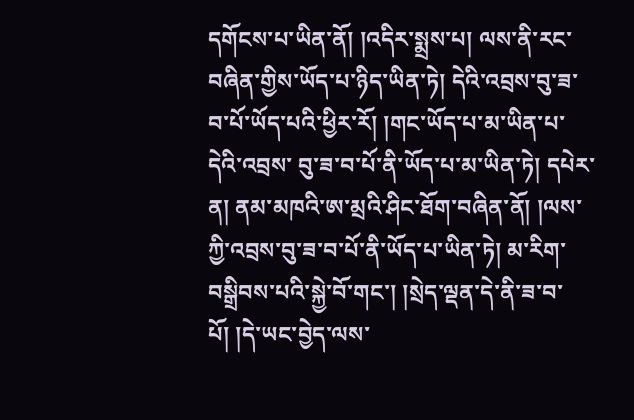དགོངས་པ་ཡིན་ནོ། །འདིར་སྨྲས་པ། ལས་ནི་རང་བཞིན་གྱིས་ཡོད་པ་ཉིད་ཡིན་ཏེ། དེའི་འབྲས་བུ་ཟ་བ་པོ་ཡོད་པའི་ཕྱིར་རོ། །གང་ཡོད་པ་མ་ཡིན་པ་དེའི་འབྲས་ བུ་ཟ་བ་པོ་ནི་ཡོད་པ་མ་ཡིན་ཏེ། དཔེར་ན། ནམ་མཁའི་ཨ་མྲའི་ཤིང་ཐོག་བཞིན་ནོ། །ལས་ཀྱི་འབྲས་བུ་ཟ་བ་པོ་ནི་ཡོད་པ་ཡིན་ཏེ། མ་རིག་བསྒྲིབས་པའི་སྐྱེ་བོ་གང་། །སྲེད་ལྡན་དེ་ནི་ཟ་བ་པོ། །དེ་ཡང་བྱེད་ལས་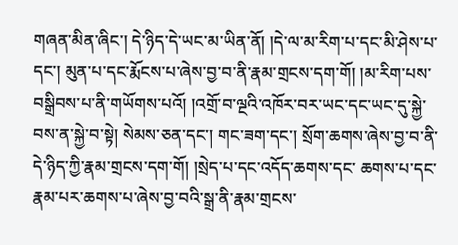གཞན་མིན་ཞིང་། དེ་ཉིད་དེ་ཡང་མ་ཡིན་ནོ། །དེ་ལ་མ་རིག་པ་དང་མི་ཤེས་པ་ དང་། མུན་པ་དང་རྨོངས་པ་ཞེས་བྱ་བ་ནི་རྣམ་གྲངས་དག་གོ། །མ་རིག་པས་བསྒྲིབས་པ་ནི་གཡོགས་པའོ། །འགྲོ་བ་ལྔའི་འཁོར་བར་ཡང་དང་ཡང་དུ་སྐྱེ་བས་ན་སྐྱེ་བ་སྟེ། སེམས་ཅན་དང་། གང་ཟག་དང་། སྲོག་ཆགས་ཞེས་བྱ་བ་ནི་དེ་ཉིད་ཀྱི་རྣམ་གྲངས་དག་གོ། །སྲེད་པ་དང་འདོད་ཆགས་དང་ ཆགས་པ་དང་རྣམ་པར་ཆགས་པ་ཞེས་བྱ་བའི་སྒྲ་ནི་རྣམ་གྲངས་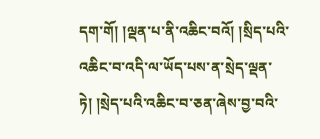དག་གོ། །ལྡན་པ་ནི་འཆིང་བའོ། །སྲིད་པའི་འཆིང་བ་འདི་ལ་ཡོད་པས་ན་སྲེད་ལྡན་ཏེ། །སྲེད་པའི་འཆིང་བ་ཅན་ཞེས་བྱ་བའི་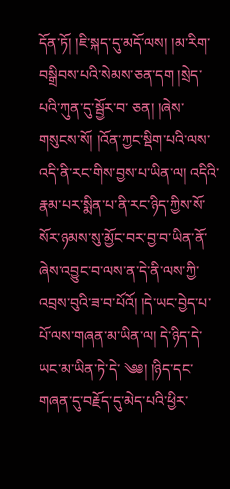དོན་ཏོ། །ཇི་སྐད་དུ་མདོ་ལས། །མ་རིག་བསྒྲིབས་པའི་སེམས་ཅན་དག །སྲེད་པའི་ཀུན་དུ་སྦྱོར་བ་ ཅན། །ཞེས་གསུངས་སོ། །འོན་ཀྱང་སྡིག་པའི་ལས་འདི་ནི་རང་གིས་བྱས་པ་ཡིན་ལ། འདིའི་རྣམ་པར་སྨིན་པ་ནི་རང་ཉིད་ཀྱིས་སོ་སོར་ཉམས་སུ་མྱོང་བར་བྱ་བ་ཡིན་ནོ་ཞེས་འབྱུང་བ་ལས་ན་དེ་ནི་ལས་ཀྱི་འབྲས་བུའི་ཟ་བ་པོའོ། །དེ་ཡང་བྱེད་པ་པོ་ལས་གཞན་མ་ཡིན་ལ། དེ་ཉིད་དེ་ཡང་མ་ཡིན་ཏེ་དེ་ ༄༅། །ཉིད་དང་གཞན་དུ་བརྗོད་དུ་མེད་པའི་ཕྱིར་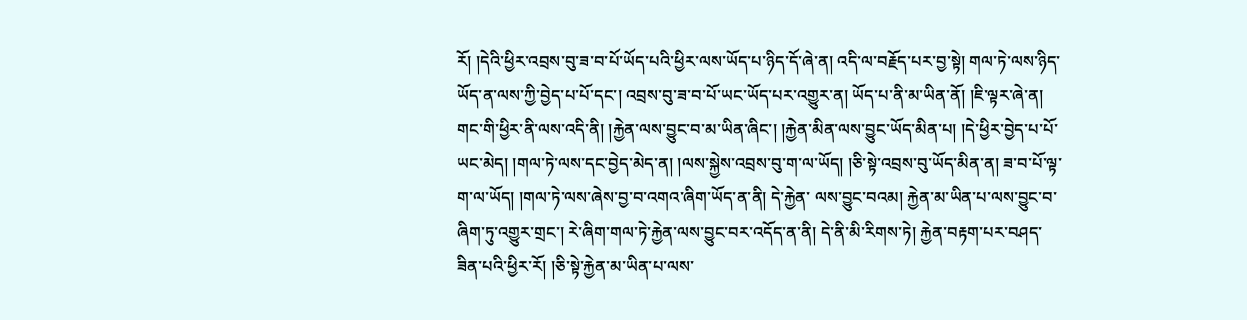རོ། །དེའི་ཕྱིར་འབྲས་བུ་ཟ་བ་པོ་ཡོད་པའི་ཕྱིར་ལས་ཡོད་པ་ཉིད་དོ་ཞེ་ན། འདི་ལ་བརྗོད་པར་བྱ་སྟེ། གལ་ཏེ་ལས་ཉིད་ཡོད་ན་ལས་ཀྱི་བྱེད་པ་པོ་དང་། འབྲས་བུ་ཟ་བ་པོ་ཡང་ཡོད་པར་འགྱུར་ན། ཡོད་པ་ནི་མ་ཡིན་ནོ། །ཇི་ལྟར་ཞེ་ན། གང་གི་ཕྱིར་ནི་ལས་འདི་ནི། །རྐྱེན་ལས་བྱུང་བ་མ་ཡིན་ཞིང་། །རྐྱེན་མིན་ལས་བྱུང་ཡོད་མིན་པ། །དེ་ཕྱིར་བྱེད་པ་པོ་ཡང་མེད། །གལ་ཏེ་ལས་དང་བྱེད་མེད་ན། །ལས་སྐྱེས་འབྲས་བུ་ག་ལ་ཡོད། །ཅི་སྟེ་འབྲས་བུ་ཡོད་མིན་ན། ཟ་བ་པོ་ལྟ་ག་ལ་ཡོད། །གལ་ཏེ་ལས་ཞེས་བྱ་བ་འགའ་ཞིག་ཡོད་ན་ནི། དེ་རྐྱེན་ ལས་བྱུང་བའམ། རྐྱེན་མ་ཡིན་པ་ལས་བྱུང་བ་ཞིག་ཏུ་འགྱུར་གྲང་། རེ་ཞིག་གལ་ཏེ་རྐྱེན་ལས་བྱུང་བར་འདོད་ན་ནི། དེ་ནི་མི་རིགས་ཏེ། རྐྱེན་བརྟག་པར་བཤད་ཟིན་པའི་ཕྱིར་རོ། །ཅི་སྟེ་རྐྱེན་མ་ཡིན་པ་ལས་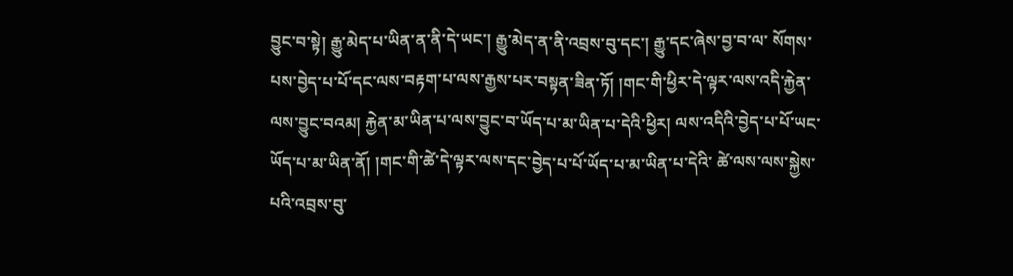བྱུང་བ་སྟེ། རྒྱུ་མེད་པ་ཡིན་ན་ནི་དེ་ཡང་། རྒྱུ་མེད་ན་ནི་འབྲས་བུ་དང་། རྒྱུ་དང་ཞེས་བྱ་བ་ལ་ སོགས་པས་བྱེད་པ་པོ་དང་ལས་བརྟག་པ་ལས་རྒྱས་པར་བསྟན་ཟིན་ཏོ། །གང་གི་ཕྱིར་དེ་ལྟར་ལས་འདི་རྐྱེན་ལས་བྱུང་བའམ། རྐྱེན་མ་ཡིན་པ་ལས་བྱུང་བ་ཡོད་པ་མ་ཡིན་པ་དེའི་ཕྱིར། ལས་འདིའི་བྱེད་པ་པོ་ཡང་ཡོད་པ་མ་ཡིན་ནོ། །གང་གི་ཚེ་དེ་ལྟར་ལས་དང་བྱེད་པ་པོ་ཡོད་པ་མ་ཡིན་པ་དེའི་ ཚེ་ལས་ལས་སྐྱེས་པའི་འབྲས་བུ་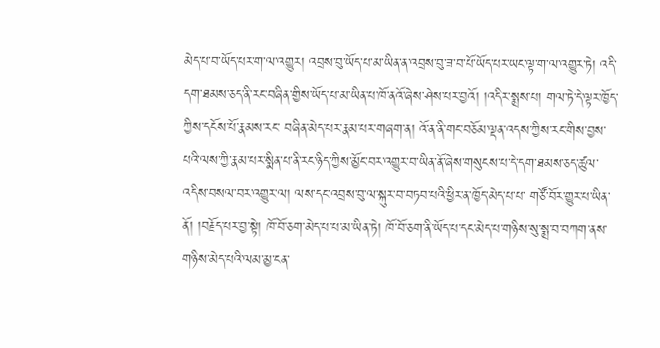མེད་པ་བ་ཡོད་པར་ག་ལ་འགྱུར། འབྲས་བུ་ཡོད་པ་མ་ཡིན་ན་འབྲས་བུ་ཟ་བ་པོ་ཡོད་པར་ཡང་ལྟ་ག་ལ་འགྱུར་ཏེ། འདི་དག་ཐམས་ཅད་ནི་རང་བཞིན་གྱིས་ཡོད་པ་མ་ཡིན་པ་ཁོ་ནའོ་ཞེས་ཤེས་པར་བྱའོ། །འདིར་སྨྲས་པ། གལ་ཏེ་དེ་ལྟར་ཁྱོད་ཀྱིས་དངོས་པོ་རྣམས་རང་ བཞིན་མེད་པར་རྣམ་པར་གཞག་ན། འོ་ན་ནི་གང་བཅོམ་ལྡན་འདས་ཀྱིས་རང་གིས་བྱས་པའི་ལས་ཀྱི་རྣམ་པར་སྨིན་པ་ནི་རང་ཉིད་ཀྱིས་མྱོང་བར་འགྱུར་བ་ཡིན་ནོ་ཞེས་གསུངས་པ་དེ་དག་ཐམས་ཅད་ཚུལ་འདིས་བསལ་བར་འགྱུར་ལ། ལས་དང་འབྲས་བུ་ལ་སྐུར་བ་བཏབ་པའི་ཕྱིར་ན་ཁྱོད་མེད་པ་པ་ གཙོ་བོར་གྱུར་པ་ཡིན་ནོ། །བརྗོད་པར་བྱ་སྟེ། ཁོ་བོ་ཅག་མེད་པ་པ་མ་ཡིན་ཏེ། ཁོ་བོ་ཅག་ནི་ཡོད་པ་དང་མེད་པ་གཉིས་སུ་སྨྲ་བ་བཀག་ནས་གཉིས་མེད་པའི་ལམ་མྱ་ངན་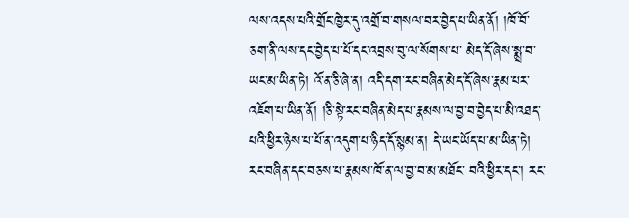ལས་འདས་པའི་གྲོང་ཁྱེར་དུ་འགྲོ་བ་གསལ་བར་བྱེད་པ་ཡིན་ནོ། །ཁོ་བོ་ཅག་ནི་ལས་དང་བྱེད་པ་པོ་དང་འབྲས་བུ་ལ་སོགས་པ་ མེད་དོ་ཞེས་སྨྲ་བ་ཡང་མ་ཡིན་ཏེ། འོ་ན་ཅི་ཞེ་ན། འདི་དག་རང་བཞིན་མེད་དོ་ཞེས་རྣམ་པར་འཇོག་པ་ཡིན་ནོ། །ཅི་སྟེ་རང་བཞིན་མེད་པ་རྣམས་ལ་བྱ་བ་བྱེད་པ་མི་འཐད་པའི་ཕྱིར་ཉེས་པ་པོ་ན་འདུག་པ་ཉིད་དོ་སྙམ་ན། དེ་ཡང་ཡོད་པ་མ་ཡིན་ཏེ། རང་བཞིན་དང་བཅས་པ་རྣམས་ཁོ་ན་ལ་བྱ་བ་མ་མཐོང་ བའི་ཕྱིར་དང་། རང་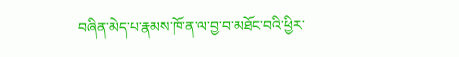བཞིན་མེད་པ་རྣམས་ཁོ་ན་ལ་བྱ་བ་མཐོང་བའི་ཕྱིར་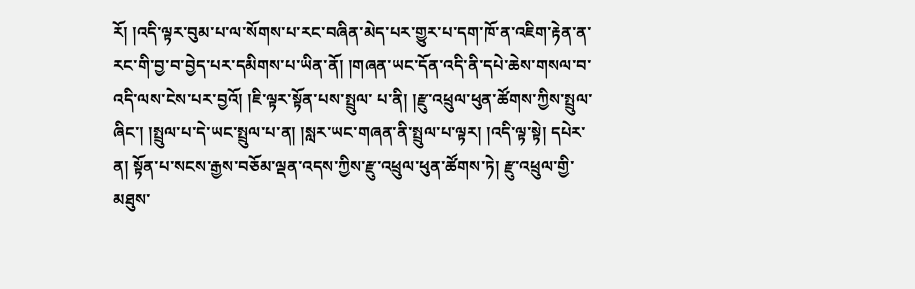རོ། །འདི་ལྟར་བུམ་པ་ལ་སོགས་པ་རང་བཞིན་མེད་པར་གྱུར་པ་དག་ཁོ་ན་འཇིག་རྟེན་ན་རང་གི་བྱ་བ་བྱེད་པར་དམིགས་པ་ཡིན་ནོ། །གཞན་ཡང་དོན་འདི་ནི་དཔེ་ཆེས་གསལ་བ་འདི་ལས་ངེས་པར་བྱའོ། །ཇི་ལྟར་སྟོན་པས་སྤྲུལ་ པ་ནི། །རྫུ་འཕྲུལ་ཕུན་ཚོགས་ཀྱིས་སྤྲུལ་ཞིང་། །སྤྲུལ་པ་དེ་ཡང་སྤྲུལ་པ་ན། །སླར་ཡང་གཞན་ནི་སྤྲུལ་པ་ལྟར། །འདི་ལྟ་སྟེ། དཔེར་ན། སྟོན་པ་སངས་རྒྱས་བཅོམ་ལྡན་འདས་ཀྱིས་རྫུ་འཕྲུལ་ཕུན་ཚོགས་ཏེ། རྫུ་འཕྲུལ་གྱི་མཐུས་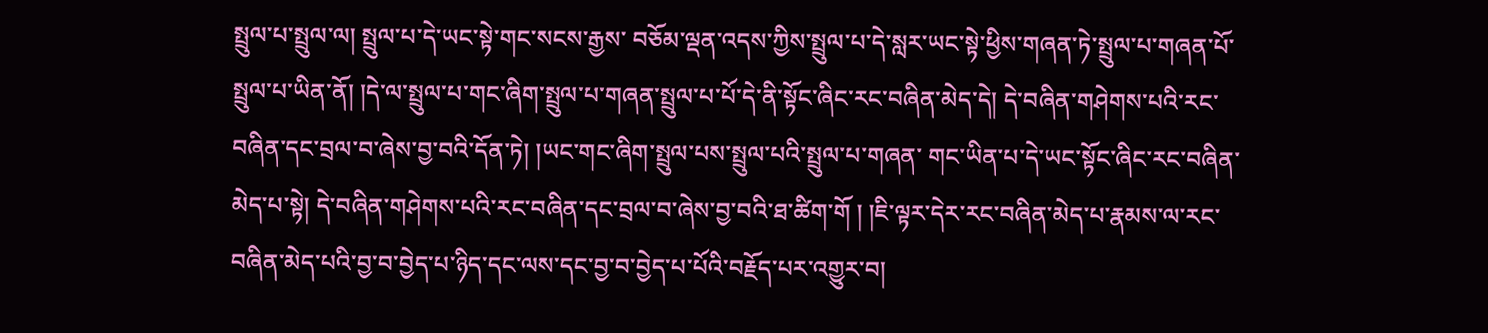སྤྲུལ་པ་སྤྲུལ་ལ། སྤྲུལ་པ་དེ་ཡང་སྟེ་གང་སངས་རྒྱས་ བཅོམ་ལྡན་འདས་ཀྱིས་སྤྲུལ་པ་དེ་སླར་ཡང་སྟེ་ཕྱིས་གཞན་ཏེ་སྤྲུལ་པ་གཞན་པོ་སྤྲུལ་པ་ཡིན་ནོ། །དེ་ལ་སྤྲུལ་པ་གང་ཞིག་སྤྲུལ་པ་གཞན་སྤྲུལ་པ་པོ་དེ་ནི་སྟོང་ཞིང་རང་བཞིན་མེད་དེ། དེ་བཞིན་གཤེགས་པའི་རང་བཞིན་དང་བྲལ་བ་ཞེས་བྱ་བའི་དོན་ཏེ། །ཡང་གང་ཞིག་སྤྲུལ་པས་སྤྲུལ་པའི་སྤྲུལ་པ་གཞན་ གང་ཡིན་པ་དེ་ཡང་སྟོང་ཞིང་རང་བཞིན་མེད་པ་སྟེ། དེ་བཞིན་གཤེགས་པའི་རང་བཞིན་དང་བྲལ་བ་ཞེས་བྱ་བའི་ཐ་ཚིག་གོ ། །ཇི་ལྟར་དེར་རང་བཞིན་མེད་པ་རྣམས་ལ་རང་བཞིན་མེད་པའི་བྱ་བ་བྱེད་པ་ཉིད་དང་ལས་དང་བྱ་བ་བྱེད་པ་པོའི་བརྗོད་པར་འགྱུར་བ།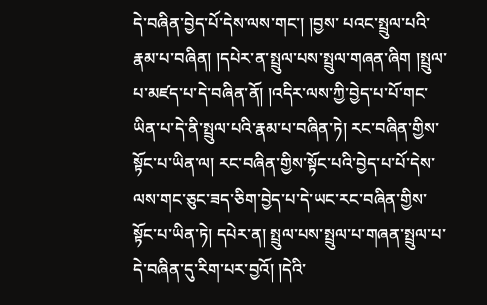དེ་བཞིན་བྱེད་པོ་དེས་ལས་གང་། །བྱས་ པའང་སྤྲུལ་པའི་རྣམ་པ་བཞིན། །དཔེར་ན་སྤྲུལ་པས་སྤྲུལ་གཞན་ཞིག །སྤྲུལ་པ་མཛད་པ་དེ་བཞིན་ནོ། །འདིར་ལས་ཀྱི་བྱེད་པ་པོ་གང་ཡིན་པ་དེ་ནི་སྤྲུལ་པའི་རྣམ་པ་བཞིན་ཏེ། རང་བཞིན་གྱིས་སྟོང་པ་ཡིན་ལ། རང་བཞིན་གྱིས་སྟོང་པའི་བྱེད་པ་པོ་དེས་ལས་གང་ཅུང་ཟད་ཅིག་བྱེད་པ་དེ་ཡང་རང་བཞིན་གྱིས་ སྟོང་པ་ཡིན་ཏེ། དཔེར་ན། སྤྲུལ་པས་སྤྲུལ་པ་གཞན་སྤྲུལ་པ་དེ་བཞིན་དུ་རིག་པར་བྱའོ། །དེའི་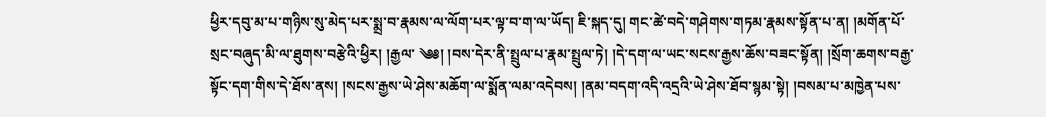ཕྱིར་དབུ་མ་པ་གཉིས་སུ་མེད་པར་སྨྲ་བ་རྣམས་ལ་ལོག་པར་ལྟ་བ་ག་ལ་ཡོད། ཇི་སྐད་དུ། གང་ཚེ་བདེ་གཤེགས་གཏམ་རྣམས་སྟོན་པ་ན། །མགོན་པོ་སྲང་བཞུད་མི་ལ་ཐུགས་བརྩེའི་ཕྱིར། །རྒྱལ་ ༄༅། །བས་དེར་ནི་སྤྲུལ་པ་རྣམ་སྤྲུལ་ཏེ། །དེ་དག་ལ་ཡང་སངས་རྒྱས་ཆོས་བཟང་སྟོན། །སྲོག་ཆགས་བརྒྱ་སྟོང་དག་གིས་དེ་ཐོས་ནས། །སངས་རྒྱས་ཡེ་ཤེས་མཆོག་ལ་སྨོན་ལམ་འདེབས། །ནམ་བདག་འདི་འདྲའི་ཡེ་ཤེས་ཐོབ་སྙམ་སྟེ། །བསམ་པ་མཁྱེན་པས་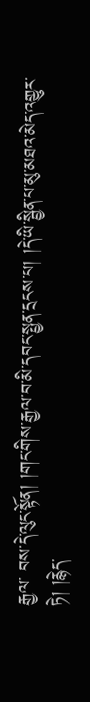རྒྱལ་ བས་དེ་ལུང་སྟོན། །གང་གིས་རྒྱལ་བ་མི་དབང་སྤྱན་དྲངས་པ། །དེ་ཡི་སྦྱིན་པ་མུ་མཐའ་མེད་འགྱུར་ཏེ། །རྙེད་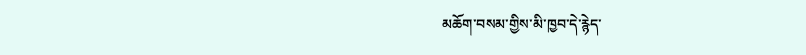མཆོག་བསམ་གྱིས་མི་ཁྱབ་དེ་རྙེད་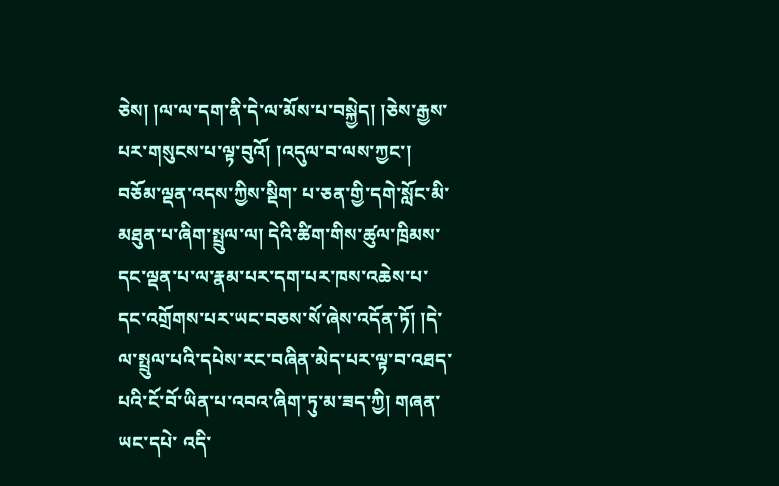ཅེས། །ལ་ལ་དག་ནི་དེ་ལ་མོས་པ་བསྐྱེད། །ཅེས་རྒྱས་པར་གསུངས་པ་ལྟ་བུའོ། །འདུལ་བ་ལས་ཀྱང་། བཅོམ་ལྡན་འདས་ཀྱིས་སྡིག་ པ་ཅན་གྱི་དགེ་སློང་མི་མཐུན་པ་ཞིག་སྤྲུལ་ལ། དེའི་ཚིག་གིས་ཚུལ་ཁྲིམས་དང་ལྡན་པ་ལ་རྣམ་པར་དག་པར་ཁས་འཆེས་པ་དང་འགྲོགས་པར་ཡང་བཅས་སོ་ཞེས་འདོན་ཏོ། །དེ་ལ་སྤྲུལ་པའི་དཔེས་རང་བཞིན་མེད་པར་ལྟ་བ་འཐད་པའི་ངོ་བོ་ཡིན་པ་འབའ་ཞིག་ཏུ་མ་ཟད་ཀྱི། གཞན་ཡང་དཔེ་ འདི་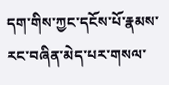དག་གིས་ཀྱང་དངོས་པོ་རྣམས་རང་བཞིན་མེད་པར་གསལ་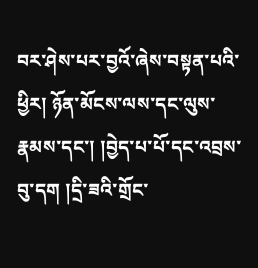བར་ཤེས་པར་བྱའོ་ཞེས་བསྟན་པའི་ཕྱིར། ཉོན་མོངས་ལས་དང་ལུས་རྣམས་དང་། །བྱེད་པ་པོ་དང་འབྲས་བུ་དག །དྲི་ཟའི་གྲོང་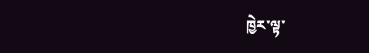ཁྱེར་ལྟ་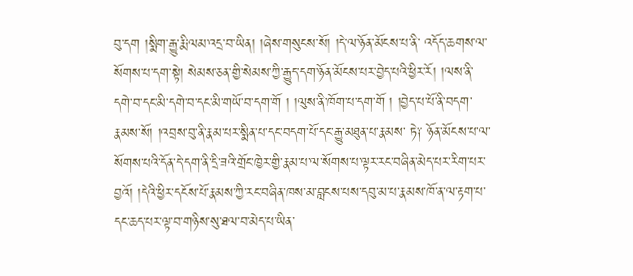བུ་དག །སྨིག་རྒྱུ་རྨི་ལམ་འདྲ་བ་ཡིན། །ཞེས་གསུངས་སོ། །དེ་ལ་ཉོན་མོངས་པ་ནི་ འདོད་ཆགས་ལ་སོགས་པ་དག་སྟེ། སེམས་ཅན་གྱི་སེམས་ཀྱི་རྒྱུད་དག་ཉོན་མོངས་པར་བྱེད་པའི་ཕྱིར་རོ། །ལས་ནི་དགེ་བ་དང་མི་དགེ་བ་དང་མི་གཡོ་བ་དག་གོ ། །ལུས་ནི་ཁོག་པ་དག་གོ ། །བྱེད་པ་པོ་ནི་བདག་རྣམས་སོ། །འབྲས་བུ་ནི་རྣམ་པར་སྨིན་པ་དང་བདག་པོ་དང་རྒྱུ་མཐུན་པ་རྣམས་ ཏེ༑ ཉོན་མོངས་པ་ལ་སོགས་པའི་དོན་དེ་དག་ནི་དྲི་ཟའི་གྲོང་ཁྱེར་གྱི་རྣམ་པ་ལ་སོགས་པ་ལྟར་རང་བཞིན་མེད་པར་རིག་པར་བྱའོ། །དེའི་ཕྱིར་དངོས་པོ་རྣམས་ཀྱི་རང་བཞིན་ཁས་མ་བླངས་པས་དབུ་མ་པ་རྣམས་ཁོ་ན་ལ་རྟག་པ་དང་ཆད་པར་ལྟ་བ་གཉིས་སུ་ཐལ་བ་མེད་པ་ཡིན་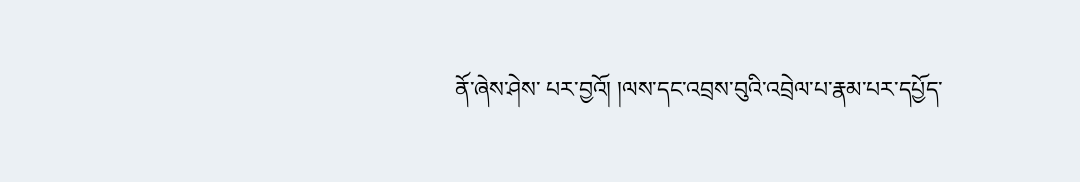ནོ་ཞེས་ཤེས་ པར་བྱའོ། །ལས་དང་འབྲས་བུའི་འབྲེལ་པ་རྣམ་པར་དཔྱོད་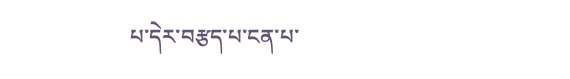པ་དེར་བརྩད་པ་ངན་པ་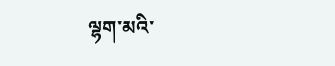ལྷག་མའི་